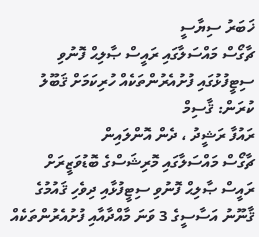ޚަބަރު ސިޔާސީ
ޗާގޯސް މައްސަލާގައި ރައީސް ޞާލިޙް ފޮނުވި ސިޓީފުޅުގައި ފުށުއެރުންތަކެއް ހުރިކަމަށް ޤަބޫލު ކުރަން: ޤާސިމް
ރައުފާ ރަޝީދު ، ދެން އޮންލައިން
ޗާގޯސް މައްސަލާގައި މޮރިޝަސްގެ ބޮޑުވަޒީރަށް ރައީސް ޞާލިޙް ފޮނުވި ސިޓީފުޅާއި ދިވެހި ޤައުމުގެ ޤާނޫނު އަސާސީގެ 3 ވަނަ މާއްދާއާއި ފުށުއެރުންތަކެއް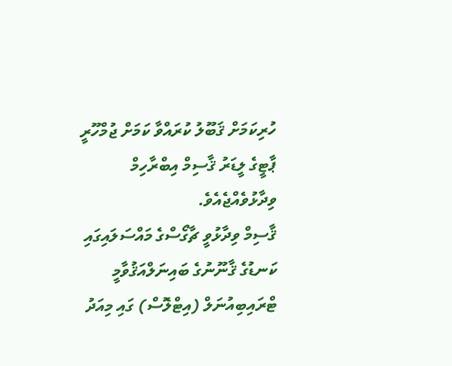ހުރިކަމަށް ޤަބޫލު ކުރައްވާ ކަމަށް ޖުމްހޫރީ ޕާޓީގެ ލީޑަރު ޤާސިމް އިބްރާހިމް ވިދާޅުވެއްޖެއެވެ.
ޤާސިމް ވިދާޅުވީ ޗާގޯސްގެ މައްސަލައިގައި ކަނޑުގެ ޤާނޫނުގެ ބައިނަލްއަޤުވާމީ ޓްރައިބިއުނަލް (އިޓްލޮސް) ގައި މިއަދު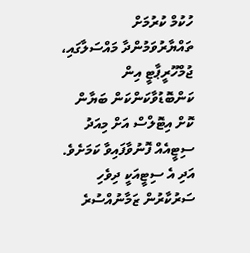ހުކުމް ކުރުމަށް ތައްޔާރުވަމުންދާ މައްސަލާގައި، ޖުމްހޫރީޕާޓީ އިން ކަންބޮޑުވާކަންކަން ބަޔާން ކޮށް އިޓޮލްސް އަށް މިއަދު ސިޓީއެއް ފޮނުވާފައިވާ ކަމަށެވެ.
އަދި އެ ސިޓީއަކީ ދިވެހި ސަރުކާރުން ޒަމާނުއްސުރެ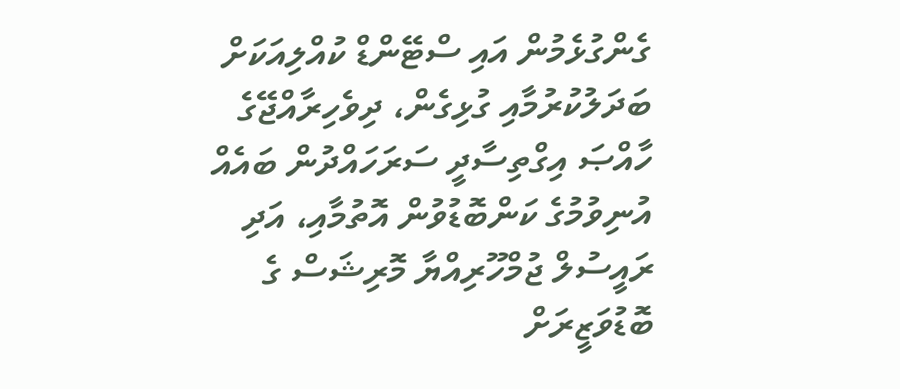ގެންގުޅެމުން އައި ސްޓޭންޑް ކުއްލިއަކަށް ބަދަލުކުރުމާއި ގުޅިގެން، ދިވެހިރާއްޖޭގެ ހާއްޞަ އިގްތިސާދީ ސަރަހައްދުން ބައެއް އުނިވުމުގެ ކަންބޮޑުވުން އޮތުމާއި، އަދި ރައީސުލް ޖުމްހޫރިއްޔާ މޮރިޝަސް ގެ ބޮޑުވަޒީރަށް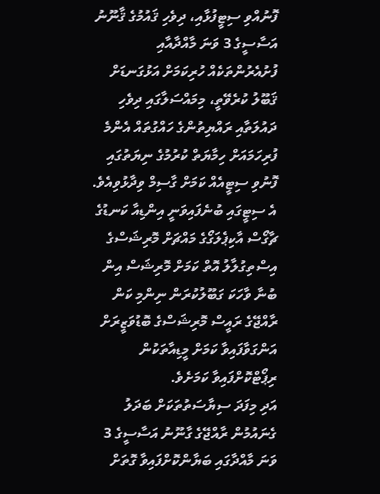ފޮނުއްވި ސިޓީފުޅާއި، ދިވެހި ޤައުމުގެ ޤާނޫނު އަސާސީގެ 3 ވަނަ މާއްދާއާއި ފުށުއެރުންތަކެއް ހުރިކަމަށް އަޅުގަނޑަށް ޤަބޫލު ކުރެވޭތީ، މިމައްސަލާގައި ދިވެހި ދައުލަތާއި ރައްޔިތުންގެ ހައްގުތައް އެންމެ ފުރިހަމައަށް ހިމާޔަތް ކުރުމުގެ ނިޔަތުގައި ފޮނުވި ސިޓީއެއް ކަމަށް ގާސިމް ވިދާޅުވިއެވެ.
އެ ސިޓީގައި ބުނެފައިވަނީ އިންޑިއާ ކަނޑުގެ ޗާގޯސް އާކިޕެލަގޯގެ މައްޗަށް މޮރިޝަސްގެ އިސްތިގުލާލު އޮތް ކަމަށް މޮރިޝަސް އިން ބުނާ ވާހަކަ ގަބޫލުކުރަން ނިންމި ކަން ރާއްޖޭގެ ރައީސް މޮރިޝަސްގެ ބޮޑުވަޒީރަށް އަންގަވާފައިވާ ކަމަށް މީޑިއާތަކުން ރިޕޯޓްކޮށްފައިވާ ކަމަށެވެ.
އަދި މިފަދަ ސިޔާސަތުތަކަށް ބަދަލު ގެނައުމުން ރާއްޖޭގެ ގާނޫނު އަސާސީގެ 3 ވަނަ މާއްދާގައި ބަޔާންކޮށްފައިވާ ގޮތަށް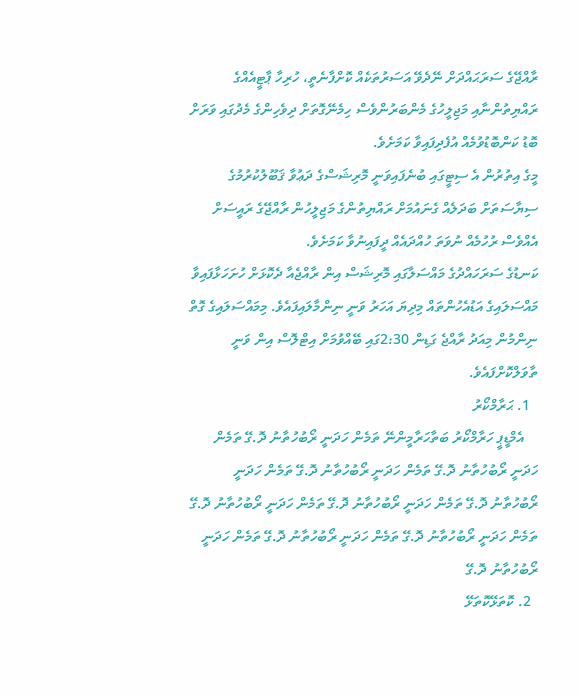ރާއްޖޭގެ ސަރަޙައްދަށް ނޭދެވޭ އަސަރުތަކެއް ކޮށްފާނެތީ، ހުރިހާ ޕާޓީއެއްގެ ރައްޔިތުންނާއި މަޖިލީހުގެ މެންބަރުންވެސް ހިމެނޭގޮތަށް ދިވެހިންގެ މެދުގައި ވަރަށް ބޮޑު ކަންބޮޑުވުމެއް އުފެދިފައިވާ ކަމަށެވެ.
މީގެ އިތުރުން އެ ސިޓީގައި ބުނެފައިވަނީ މޮރިޝަސްގެ ދަޢުވާ ޤަބޫލުކުރުމުގެ ސިޔާސަތަށް ބަދަލެއް ގެނައުމަށް ރައްޔިތުންގެ މަޖިލީހުން ރާއްޖޭގެ ރައީސަށް އެއްވެސް ރުހުމެއް ނުވަތަ ހުއްދައެއް ދީފައިނުވާ ކަމަށެވެ.
ކަނޑުގެ ސަރަހައްދުގެ މައްސަލާގައި މޮރިޝަސް އިން ރާއްޖެއާ ދެކޮޅަށް ހުށަހަޅާފައިވާ މައްސަލައިގެ އަޑުއެހުންތައް މިދިޔަ އަހަރު ވަނީ ނިންމާލައިފައެވެ. މިމައްސަލައިގެ ގޮތް ނިންމުން މިއަދު ރާއްޖެ ގަޑިން 2:30ގައި ބޭއްވުމަށް އިޓްލޮސް އިން ވަނީ ތާވަލްކޮށްފައެވެ.
  1. ޙަރާމްކޯރު
    އެމްޑީޕީ ހަރާމްކޯރު ބަތާހަރާމީންނޭ ތަމެން ހަދަނީ ރޯބުހުތާނު ދޮ.ގޭ ތަމެން ހަދަނީ ރޯބުހުތާނު ދޮ.ގޭ ތަމެން ހަދަނީ ރޯބުހުތާނު ދޮ.ގޭ ތަމެން ހަދަނީ ރޯބުހުތާނު ދޮ.ގޭ ތަމެން ހަދަނީ ރޯބުހުތާނު ދޮ.ގޭ ތަމެން ހަދަނީ ރޯބުހުތާނު ދޮ.ގޭ ތަމެން ހަދަނީ ރޯބުހުތާނު ދޮ.ގޭ ތަމެން ހަދަނީ ރޯބުހުތާނު ދޮ.ގޭ ތަމެން ހަދަނީ ރޯބުހުތާނު ދޮ.ގޭ
  2. ކޮތަޅޭކޮތަޅޭ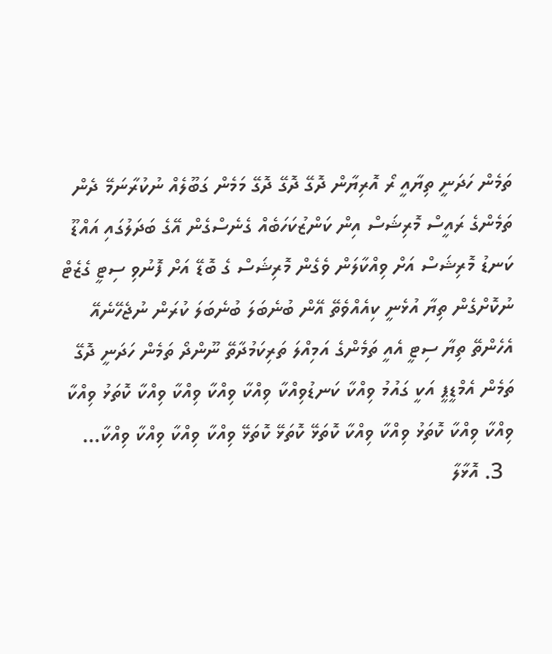ތަމެން ހަދަނީ ތިޔާއީ ރޯ އޮރިޔާން ދޮގޭ ދޮގޭ ދޮގޭ މަމެން ގަބޫލެއް ނުކުރާނަމޭ ދެން ތަމެންގެ ރައީސް މޮރިޝަސް އިން ކަންޒުކަހަބެއް ގެނެސްގެން އޭގެ ބަދަލުގައި އައްޑޫ ކަނޑު މޮރިޝަސް އަށް ވިއްކާލަން ވެގެން މޮރިޝަސް ގެ ބޮޑޭ އަށް ފޮނުވި ސިޓީ ގެޒެޓް ނުކޮށްގެން ތިޔާ އުޅެނީ ކިއެއްވެތޭ އޭން ބުނެބަލަ ބުނެބަލަ ކުރަން ނުޖެހޭނެއޭ އެހެންތޭ ތިޔާ ސިޓީ އެއީ ތަމެންގެ އަމިއްލަ ތަރިކަމުދާތޭ ނޫންދޯ ތަމެން ހަދަނީ ދޮގޭ ތަމެން އެމްޑީޕީ އަކީ ގައުމު ވިއްކާ ކަނޑުވިއްކާ ވިއްކާ ވިއްކާ ވިއްކާ ވިއްކާ ކޮތަޅު ވިއްކާ ވިއްކާ ވިއްކާ ކޮތަޅު ވިއްކާ ވިއްކާ ކޮތަޅޭ ކޮތަޅޭ ކޮތަޅޭ ވިއްކާ ވިއްކާ ވިއްކާ ވިއްކާ…
  3. އޮޅާލާ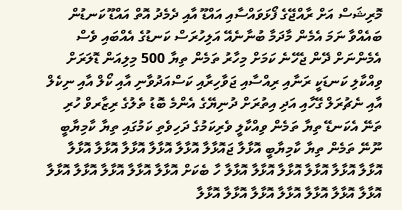މޮރިޝަސް އަށް ރާއްޖޭގެ ފޯޅަވައްސާއި އައްޑޫ އާއި ދެމެދު އޮތް އައްޑޫ ކަނޑުން ބައެއްވާ ނަމަ އެމެން މާދަމާ ބުނާނެއޭ އަލިހުރަސް ކަނޑުގެ އެއްބައި ވެސް އެމެންނަށް ދޭން ޖެހޭނެ ކަމަށް މިހާރު ތަމެން ތިޔާ 500 މިލިއަން ޑޮލަރަށް ވިއްކާލި ކަނޑަކީ ރަނާއި ރިއްސާއި ޖަވާހިރާއި ކަސްއަދުވާނި އާއި ކޯލް އާއި ނިކެލް އާއި ނެޗުރަލް ގޭހާއި އަދި އިތުރަށް ދުނިޔޭގެ އެންމެ ބޮޑު ތެލުގެ ރިޒާރވް ހުރި ތަނޭ އެކަނޑޭ ތިޔާ ތަމެން ވިއްކާލީ ވެރިކަމުގެ ދަހިވެތި ކަމުގައި ތިޔާ ކާމިޔާބީ ނޫނޭ ތަމެން ތިޔާ ކާމިޔާބީ އޮޅާލާ ޖައޮޅާލާ އޮޅާލާ އޮޅާލާ އޮޅާލާ އޮޅާލާ އޮޅާލާ އޮޅާލާ އޮޅާލާ އޮޅާލާ އޮޅާލާ އޮޅާލާ އޮޅާލާ ހާ ބެކަށް އޮޅާލާ އޮޅާލާ އޮޅާލާ އޮޅާލާ އޮޅާލާ އޮޅާލާ އޮޅާލާ އޮޅާލާ އޮޅާލާ އޮޅާލާ އޮޅާލާ އޮޅާލާ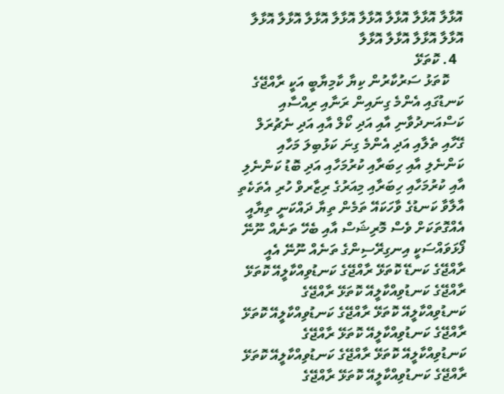އޮޅާލާ އޮޅާލާ އޮޅާލާ އޮޅާލާ އޮޅާލާ އޮޅާލާ އޮޅާލާ އޮޅާލާ އޮޅާލާ އޮޅާލާ އޮޅާލާ އޮޅާލާ
  4. ކޮތަޅޭ
    ކޮތަޅު ސަރުކާރުން ކިޔާ ކާމިޔާބީ އަކީ ރާއްޖޭގެ ކަނޑުގައި އެންމެ ގިނައިން ރަނާއި ރިއްސާއި ކަސްއަނދުވާނި އާއި އަދި ކޯލް އާއި އަދި ނެޗުރަލް ގޭހާއި ތެލާއި އަދި އެންމެ ގިނަ ކަޅުބިލަ މަހާއި ކަންނެލި އާއި ހިބަރާއި ކުރުމަހާއި އަދި ބޮޑު ކަންނެލި އާއި ކުރުމަހާއި ހިބަރާއި މިއަރުގެ ރިޒާރވް ހުރި އެތަކެތި އާލާވާ ކަނޑުގެ ވާހަކައޭ ތަމެން ތިޔާ ދައްކަނީ ތިޔާއީ އެއްގޮތަކަށް ވެސް މޮރިޝަސް އާއި ބެހޭ ތަނެއް ނޫނޭ ފޯޅަވައްސަކީ އިނގިރޭސިންގެ ތަނެއް ނޫނޭ އެއީ ރާއްޖޭގެ ކަނޑޭ ކޮތަޅޭ ރާއްޖޭގެ ކަނޑުވިއްކާލީއޭ ކޮތަޅޭ ރާއްޖޭގެ ކަނޑުވިއްކާލީއޭ ކޮތަޅޭ ރާއްޖޭގެ ކަނޑުވިއްކާލީއޭ ކޮތަޅޭ ރާއްޖޭގެ ކަނޑުވިއްކާލީއޭ ކޮތަޅޭ ރާއްޖޭގެ ކަނޑުވިއްކާލީއޭ ކޮތަޅޭ ރާއްޖޭގެ ކަނޑުވިއްކާލީއޭ ކޮތަޅޭ ރާއްޖޭގެ ކަނޑުވިއްކާލީއޭ ކޮތަޅޭ ރާއްޖޭގެ ކަނޑުވިއްކާލީއޭ ކޮތަޅޭ ރާއްޖޭގެ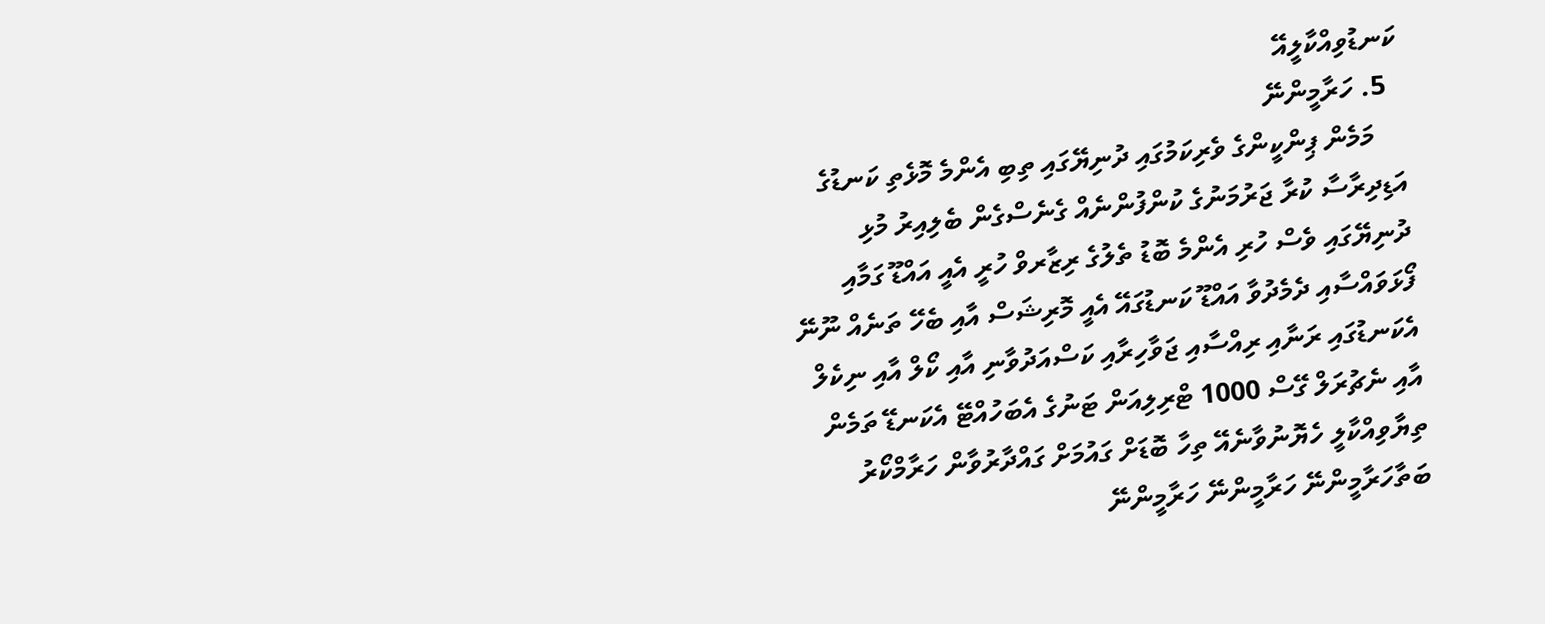ކަނޑުވިއްކާލީއޭ
  5. ހަރާމީންނޭ
    މަމެން ޕިންކީންގެ ވެރިކަމުގައި ދުނިޔޭގައި ތިބި އެންމެ މޮޅެތި ކަނޑުގެ އަޑިދިރާސާ ކުރާ ޖަރުމަނުގެ ކުންފުންނެއް ގެނެސްގެން ބެލިއިރު މުޅި ދުނިޔޭގައި ވެސް ހުރި އެންމެ ބޮޑު ތެލުގެ ރިޒާރވް ހުރީ އެއީ އައްޑޫ ގަމާއި ފޯޅަވައްސާއި ދެމެދުވާ އައްޑޫ ކަނޑުގައޭ އެއީ މޮރިޝަސް އާއި ބެހޭ ތަނެއް ނޫނޭ އެކަނޑުގައި ރަނާއި ރިއްސާއި ޖަވާހިރާއި ކަސްއަދުވާނި އާއި ކޯލް އާއި ނިކެލް އާއި ނެޗުރަލް ގޭސް 1000 ޓްރިލިއަން ޓަނުގެ އެބަހުއްޓޭ އެކަނޑޭ ތަމެން ތިޔާވިއްކާލީ ހެޔޮނުވާނެއޭ ތިހާ ބޮޑަށް ގައުމަށް ގައްދާރުވާން ހަރާމްކޯރު ބަތާހަރާމީންނޭ ހަރާމީންނޭ ހަރާމީންނޭ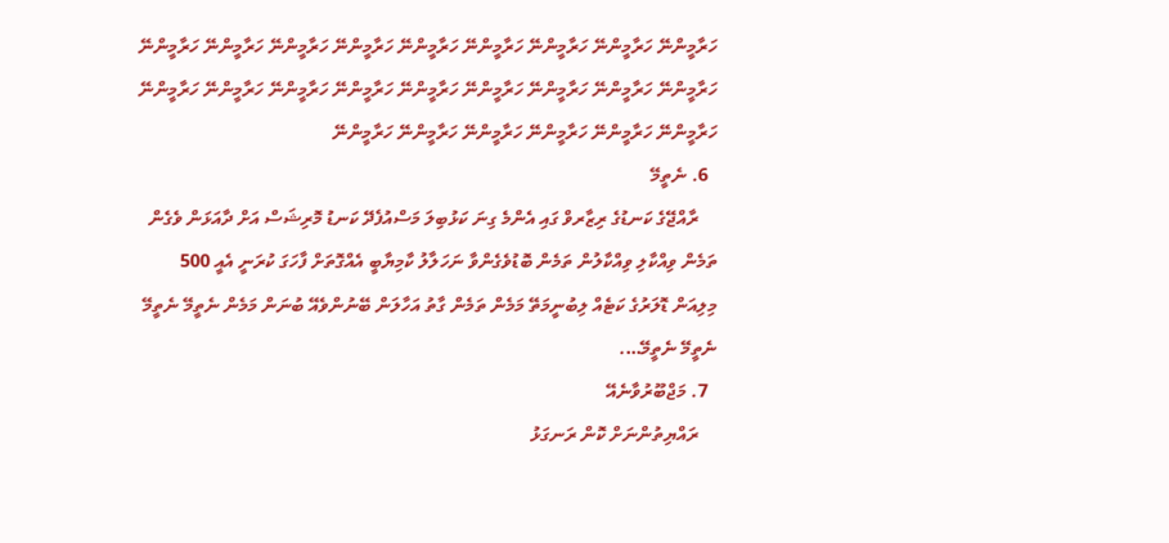ހަރާމީންނޭ ހަރާމީންނޭ ހަރާމީންނޭ ހަރާމީންނޭ ހަރާމީންނޭ ހަރާމީންނޭ ހަރާމީންނޭ ހަރާމީންނޭ ހަރާމީންނޭ ހަރާމީންނޭ ހަރާމީންނޭ ހަރާމީންނޭ ހަރާމީންނޭ ހަރާމީންނޭ ހަރާމީންނޭ ހަރާމީންނޭ ހަރާމީންނޭ ހަރާމީންނޭ ހަރާމީންނޭ ހަރާމީންނޭ ހަރާމީންނޭ ހަރާމީންނޭ ހަރާމީންނޭ ހަރާމީންނޭ
  6. ނެތީމޭ
    ރާއްޖޭގެ ކަނޑުގެ ރިޒާރވް ގައި އެންމެ ގިނަ ކަޅުބިލަ މަސްއުފެދޭ ކަނޑު މޮރިޝަސް އަށް ދާއަޅަން ވެގެން ތަމެން ވިއްކާލި ވިއްކާލުން ތަމެން ބޮޑުވެގެންވާ ނަހަލާލު ކާމިޔާބީ އެއްގޮތަށް ފާހަގަ ކުރަނީ އެއީ 500 މިލިއަން ޑޮލަރުގެ ކަޓެއް ލިބުނީމަތޭ މަމެން ތަމެން ގާތު އަހާލަން ބޭނުންވެއޭ ބުނަން މަމެން ނެތީމޭ ނެތީމޭ ނެތީމޭ ނެތީމޭ….
  7. މަޖްބޫރުވާނެއޭ
    ރައްޔިތުންނަށް ކޮން ރަނގަޅު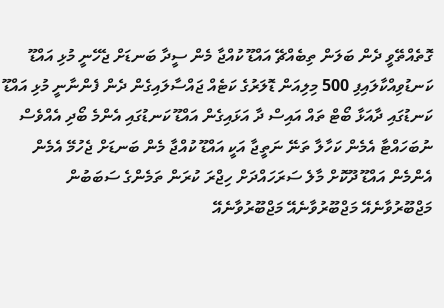ގޮތެއްތޭވީ ދެން ބަލަން ތިބެއްޗޭ އައްޑޫ ކުއްޖާ މެން ސީދާ ބަނޑަށް ޖެހޭނީ މުޅި އައްޑޫ ކަނޑުވިއްކާލައިފި 500 މިލިއަން ޑޮލަރުގެ ކަޓެއް ޖައްސާލައިގެން ދެން ފެންނާނީ މުޅި އައްޑޫ ކަނޑުގައި ދާއަޅާ ބޯޓް ތައް އައިސް ދާ އަޅައިގެން އައްޑޫ ކަނޑުގައި އެންމެ ބޯދި އެއްވެސް ނުބަހައްޓާ އެމެން ކަހާލާ ތަނޭ ނަތީޖާ އަކީ އައްޑޫ ކުއްޖާ މެން ބަނޑަށް ޖެހުމޭ އެމެން އެންމެން އައްޑޫ ދޫކޮށް މާލެ ސަރަހައްދަށް ހިޖްރަ ކުރަން ތަމެންގެ ސަބަބުން މަޖްބޫރުވާނެއޭ މަޖްބޫރުވާނެއޭ މަޖްބޫރުވާނެއޭ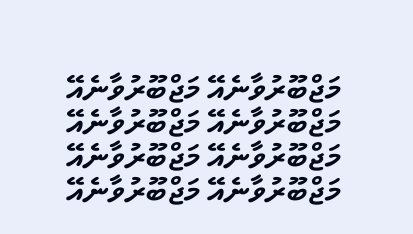މަޖްބޫރުވާނެއޭ މަޖްބޫރުވާނެއޭ މަޖްބޫރުވާނެއޭ މަޖްބޫރުވާނެއޭ މަޖްބޫރުވާނެއޭ މަޖްބޫރުވާނެއޭ މަޖްބޫރުވާނެއޭ މަޖްބޫރުވާނެއޭ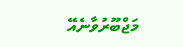މަޖްބޫރުވާނެއޭ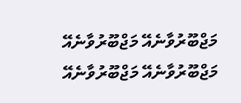މަޖްބޫރުވާނެއޭ މަޖްބޫރުވާނެއޭ މަޖްބޫރުވާނެއޭ މަޖްބޫރުވާނެއޭ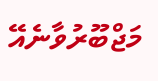މަޖްބޫރުވާނެއޭ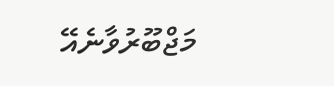މަޖްބޫރުވާނެއޭ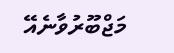މަޖްބޫރުވާނެއޭ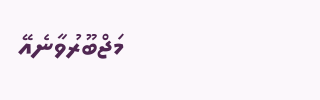މަޖްބޫރުވާނެއޭ